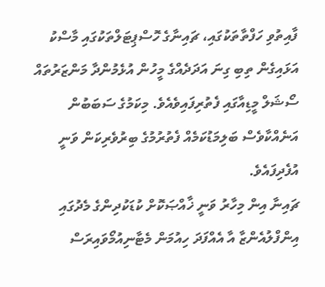ފާއިތުވި ހަފްތާތަކުގައި، ޗައިނާގެ ހޮސްޕިޓަލްތަކުގައި މާސްކު އަޅައިގެން ތިބި ގިނަ އަދަދެއްގެ މީހުން އުޅެމުންދާ މަންޒަރުތައް ސޯޝަލް މީޑިއާގައި ފެތުރިފައިވެއެވެ. މިކަމުގެ ސަބަބުން އަނެއްކާވެސް ބަލިމަޑުކަމެއް ފެތުރުމުގެ ބިރުވެރިކަން ވަނީ އުފެދިފައެވެ.
ޗައިނާ އިން މިހާރު ވަނީ ޚާއްޞަކޮށް ކުޑަކުދިންގެ މެދުގައި އިންފްލުއެންޒާ އާ އެއްފަދަ ހިއުމަން މެޓާނިއުމޯވައިރަސް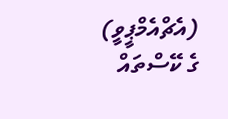(އެޗްއެމްޕީވީ) ގެ ކޭސްތައް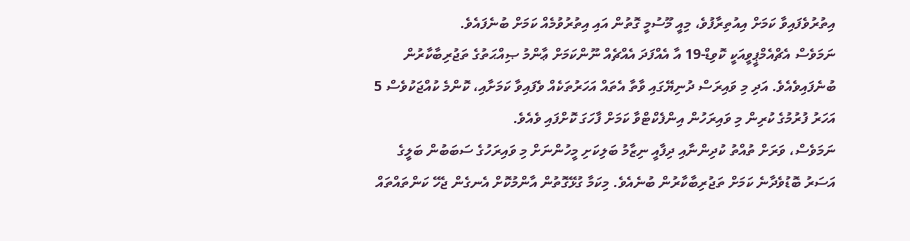އިތުރުވެފައިވާ ކަމަށް އިއުތިރާފުވެ، މިއީ މޫސުމީ ގޮތުން އައި އިތުރުވުމެއް ކަމަށް ބުނެފައެވެ.
ނަމަވެސް އެޗްއެމްޕީވީއަކީ ކޮވިޑް-19 އާ އެއްފަދަ އެއްޗެއް ނޫންކަމަށް ޢާންމު ޞިއްޙަތުގެ ތަޖުރިބާކާރުން ބުނެފައިވެއެވެ. އަދި މި ވައިރަސް ދުނިޔޭގައި ވާތާ އެތައް އަހަރުތަކެއް ވެފައިވާ ކަމަށާއި، ކޮންމެ ކުއްޖަކުވެސް 5 އަހަރު ފުރުމުގެ ކުރިން މި ވައިރަހުން އިންފެކްޓްވާ ކަމަށް ފާހަގަ ކޮށްފައި ވެއެވެ.
ނަމަވެސް، ވަރަށް ތުއްތު ކުދިންނާއި ދިފާއީ ނިޒާމު ބަލިކަށި މީހުންނަށް މި ވައިރަހުގެ ސަބަބުން ބަލީގެ އަސަރު ބޮޑުވެދާނެ ކަމަށް ތަޖުރިބާކާރުން ބުނެއެވެ. މިކަމާ ގުޅޭގޮތުން އާންމުކޮށް އެނގެން ޖެހޭ ކަންތައްތައް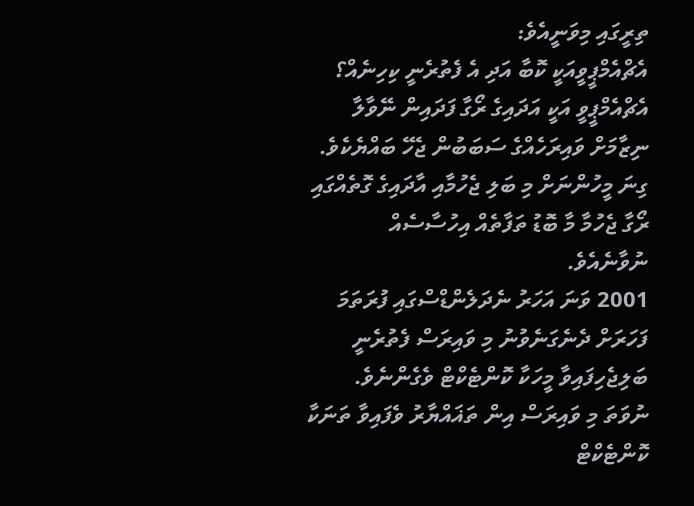ތިރީގައި މިވަނީއެވެ:
އެޗްއެމްޕީވީއަކީ ކޮބާ އަދި އެ ފެތުރެނީ ކިހިނެއް؟
އެޗްއެމްޕީވީ އަކީ އަދައިގެ ރޯގާ ފަދައިން ނޭވާލާ ނިޒާމަށް ވައިރަހެއްގެ ސަބަބުން ޖެހޭ ބައްޔެކެވެ. ގިނަ މީހުންނަށް މި ބަލި ޖެހުމާއި އާދައިގެ ގޮތެއްގައި ރޯގާ ޖެހުމާ މާ ބޮޑު ތަފާތެއް އިހުސާސެއް ނުވާނެއެވެ.
2001 ވަނަ އަހަރު ނެދަލެންޑްސްގައި ފުރަތަމަ ފަހަރަށް ދެނެގަނެވުނު މި ވައިރަސް ފެތުރެނީ ބަލިޖެހިފައިވާ މީހަކާ ކޮންޓެކްޓް ވެގެންނެވެ. ނުވަތަ މި ވައިރަސް އިން ތަޣައްޔާރު ވެފައިވާ ތަނަކާ ކޮންޓެކްޓް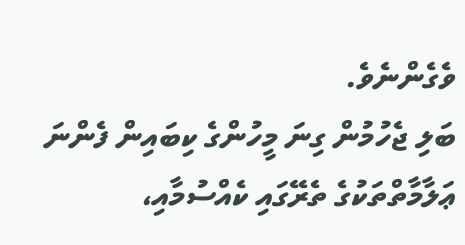ވެގެންނެވެ.
ބަލި ޖެހުމުން ގިނަ މީހުންގެ ކިބައިން ފެންނަ ޢަލާމާތްތަކުގެ ތެރޭގައި ކެއްސުމާއި،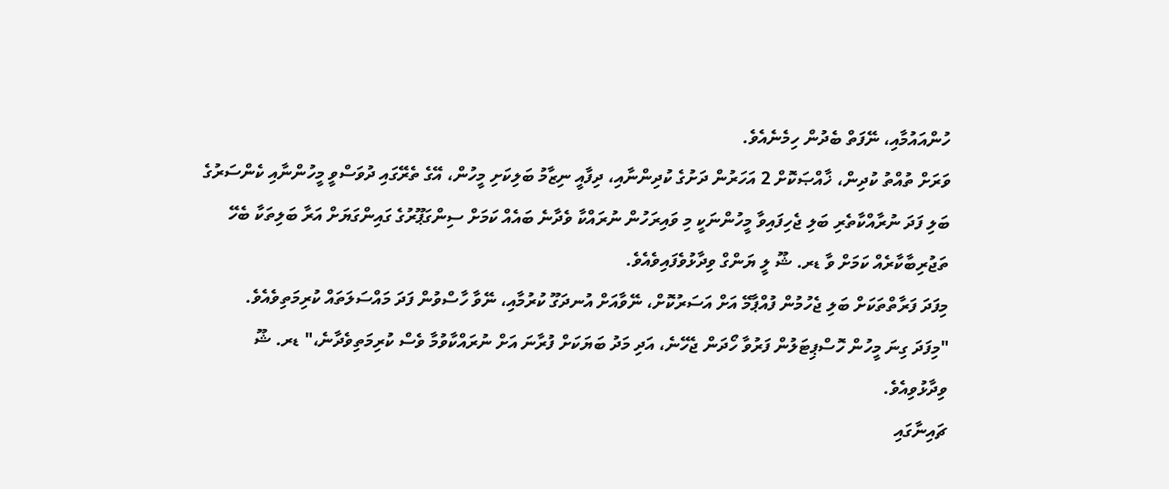ހުންއައުމާއި، ނޭފަތް ބެދުން ހިމެނެއެވެ.
ވަރަށް ތުއްތު ކުދިން، ޚާއްޞަކޮށް 2 އަހަރުން ދަށުގެ ކުދިންނާއި، ދިފާއީ ނިޒާމު ބަލިކަށި މީހުން، އޭގެ ތެރޭގައި ދުވަސްވީ މީހުންނާއި ކެންސަރުގެ ބަލި ފަދަ ނުރާއްކާތެރި ބަލި ޖެހިފައިވާ މީހުންނަކީ މި ވައިރަހުން ނުރައްކާ ވެދާނެ ބައެއް ކަމަށް ސިންގަޕޫރުގެ ގައިންގަޔަށް އަރާ ބަލިތަކާ ބެހޭ ތަޖުރިބާކާރެއް ކަމަށް ވާ ޑރ. ޝޫ ލީ ޔަންގް ވިދާޅުވެފައިވެއެވެ.
މިފަދަ ފަރާތްތަކަށް ބަލި ޖެހުމުން ފުއްޕާމޭ އަށް އަސަރުކޮށް، ނޭވާއަށް އުނދަގޫ ކުރުމާއި، ނޭވާ ހާސްވުން ފަދަ މައްސަލަތައް ކުރިމަތިވެއެވެ.
"މިފަދަ ގިނަ މީހުން ހޮސްޕިޓަލުން ފަރުވާ ހޯދަން ޖެހޭނެ، އަދި މަދު ބަޔަކަށް ފުރާނަ އަށް ނުރައްކާވުމާ ވެސް ކުރިމަތިވެދާނެ،" ޑރ. ޝޫ ވިދާޅުވިއެވެ.
ޗައިނާގައި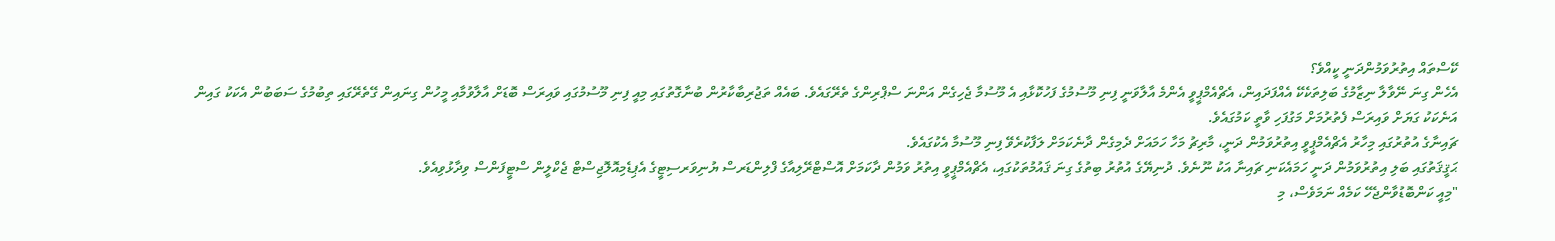ކޭސްތައް އިތުރުވަމުންދަނީ ކީއްވެ؟
އެހެން ގިނަ ނޭވާލާ ނިޒާމުގެ ބަލިތަކެކޭ އެއްފަދައިން، އެޗްއެމްޕީވީ އެންމެ އާލާވަނީ ފިނި މޫސުމުގެ ފަހުކޮޅާއި އެ މޫސުމާ ޖެހިގެން އަންނަ ސްޕްރިންގެ ތެރޭގައެވެ. ބައެއް ތަޖުރިބާކާރުން ބުނާގޮތުގައި މިއީ ފިނި މޫސުމުގައި ވައިރަސް ބޮޑަށް އާލާވުމާއި މީހުން ގިނައިން ގޭތެރޭގައި ތިބުމުގެ ސަބަބުން އެކަކު ގައިން އަނެކަކު ގަޔަށް ވައިރަސް ފެތުރުމަށް މަގުފަހި ވާތީ ކަމުގައެވެ.
ޗައިނާގެ އުތުރުގައި މިހާރު އެޗްއެމްޕީވީ އިތުރުވަމުން ދަނީ، މާރިޗު މަހާ ހަމައަށް ދެމިގެން ދާނެކަމަށް ލަފާކުރެވޭ ފިނި މޫސުމާ އެކުގައެވެ.
ޙަޤީޤަތުގައި ބަލި އިތުރުވަމުން ދަނީ ހަމައެކަނި ޗައިނާ އަކު ނޫނެވެ. ދުނިޔޭގެ އުތުރު ބިތުގެ ގިނަ ޤައުމުތަކުގައި، އެޗްއެމްޕީވީ އިތުރު ވަމުން ދާކަމަށް އޮސްޓްރޭލިއާގެ ފްލިންޑަރސް ޔުނިވަރސިޓީގެ އެޕިޑެމިއޮލޮޖިސްޓް ޖެކްލީން ސްޓީފަންސް ވިދާޅުވިއެވެ.
"މިއީ ކަންބޮޑުވާންޖެހޭ ކަމެއް ނަމަވެސް، މި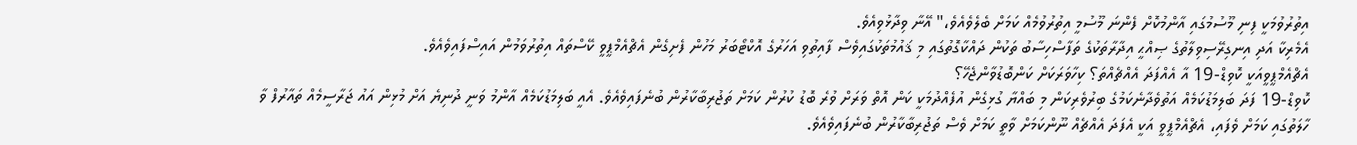އިތުރުވުމަކީ ފިނި މޫސުމުގައި އާންމުކޮށް ފެންނަ މޫސުމީ އިތުރުވުމެއް ކަމަށް ބެލެވެއެވެ،" އޭނާ ވިދާޅުވިއެވެ.
އެމެރިކާ އަދި އިނގިރޭސިވިލާތުގެ ޞިއްޙީ އިދާރާތަކުގެ ތަފާސްހިސާބު ތަކުން ދައްކާގޮތުގައި މި ޤައުމުތަކުގައިވެސް ފާއިތުވި އަހަރުގެ އޮކްޓޯބަރު މަހުން ފެށިގެން އެޗްއެމްޕީވީ ކޭސްތައް އިތުރުވަމުން އައިސްފައިވެއެވެ.
އެޗްއެމްޕީވީއަކީ ކޮވިޑް-19 އާ އެއްފަދަ އެއްޗެއްތަ؟ ކިހާވަރަކަށް ކަންބޮޑުވާންޖެހޭ؟
ކޮވިޑް-19 ފަދަ ބަލިމަޑުކަމެއް އަތުވެދާނެކަމުގެ ބިރުވެރިކަން މި ބައްޔާ ގުޅިގެން އުފެއްދުމަކީ ކަން އޮތް ވަރަށް ވުރެ ބޮޑު ކުރުން ކަމަށް ތަޖުރިބާކާރުން ބުނެފައިވެއެވެ. އެއީ ބަލިމަޑުކަމެއް އާންމު ވަނީ ދުނިޔެ އަށް މުޅިން އައު ޖަރާސީމެއް ތައާރުފް ވާ ހާލަތުގައި ކަމަށް ވެފައި، އެޗްއެމްޕީވީ އަކީ އެފަދަ އެއްޗެއް ނޫންކަމަށް ވާތީ ކަމަށް ވެސް ތަޖުރިބާކާރުން ބުނެފައިވެއެވެ.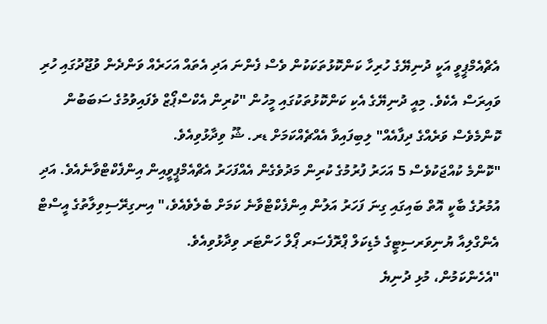އެޗްއެމްޕީވީ އަކީ ދުނިޔޭގެ ހުރިހާ ކަންކޮޅުތަކަކުން ވެސް ފެންނަ އަދި އެތައް އަހަރެއް ވަންދެން ވުޖޫދުގައި ހުރި ވައިރަސް އެކެވެ. މިއީ ދުނިޔޭގެ އެކި ކަންކޮޅުތަކުގައި މީހުން "ކުރިން އެކްސްޕޯޒް ވެފައިވުމުގެ ސަބަބުން ކޮންމެވެސް ވަރެއްގެ ދިފާއެއް" ލިބިފައިވާ އެއްޗެއްކަމަށް ޑރ. ޝޫ ވިދާޅުވިއެވެ.
"ކޮންމެ ކުއްޖަކުވެސް 5 އަހަރު ފުރުމުގެ ކުރިން މަދުވެގެން އެއްފަހަރު އެޗްއެމްޕީވީއިން އިންފެކްޓްވާނެއެވެ. އަދި އުމުރުގެ ބާކީ އޮތް ބައިގައި ގިނަ ފަހަރު އަލުން އިންފެކްޓްވާނެ ކަމަށް ބެލެވެއެވެ،" އިނގިރޭސިވިލާތުގެ އީސްޓް އެންގްލިއާ ޔުނިވަރސިޓީގެ މެޑިކަލް ޕްރޮފެސަރ ޕޯލް ހަންޓަރ ވިދާޅުވިއެވެ.
"އެހެންކަމުން، މުޅި ދުނިޔެ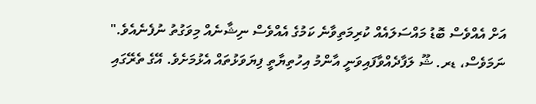އަށް އެއްވެސް ބޮޑު މައްސަލައެއް ކުރިމަތިވާނެ ކަމުގެ އެއްވެސް ނިޝާނެއް މިވަގުތު ނުފެނެއެވެ."
ނަމަވެސް، ޑރ. ޝޫ ލަފާދެއްވާފައިވަނީ އާންމު އިހުތިޔާތީ ފިޔަވަޅުތައް އެޅުމަށެވެ. އޭގެ ތެރޭގައި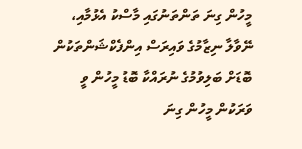މީހުން ގިނަ ތަންތަނުގައި މާސްކު އެޅުމާއި، ނޭވާލާ ނިޒާމުގެ ވައިރަސް އިންފެކްޝަންތަކުން ބޮޑަށް ބަލިވުމުގެ ނުރައްކާ ބޮޑު މީހުން ވީ ވަރަކުން މީހުން ގިނަ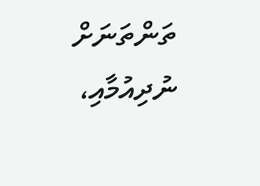ތަންތަނަށް ނުދިއުމާއި،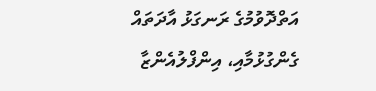އަތްދޮވުމުގެ ރަނގަޅު އާދަތައް ގެންގުޅުމާއި، އިންފްލުއެންޒާ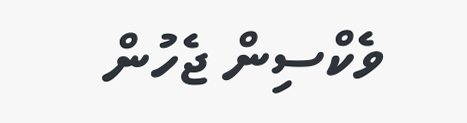ވެކްސިން ޖެހުން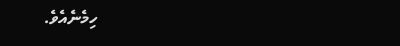ހިމެނެއެވެ.